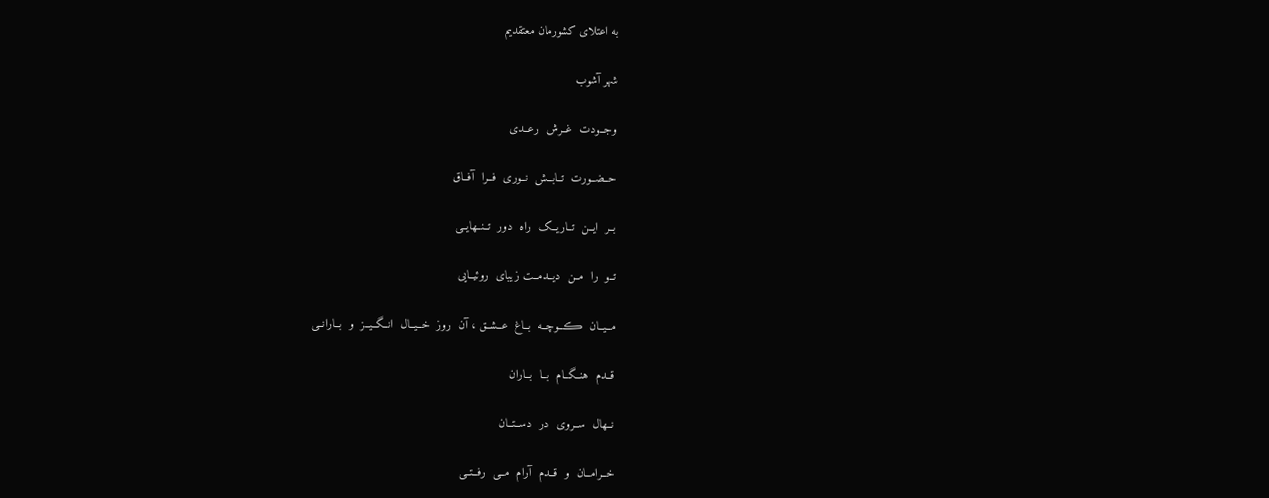به اعتلای کشورمان معتقدیم

شهر آشوب

وجــودت  غــرش  رعــدی

حــضــورت  تــابــش  نــوری  فــرا  آفــاق

بــر  ایــن  تــاریــک  راه  دور  تــنــهایــی

تــو  را  مــن  دیــدمــت زیبای  روئیــایی

مــیــان  ڪــوچــه  بــاغ  عــشــق ، آن  روز  خــیــال  انــگــیــز  و  بــارانــی

قــدم  هنــگــام  بــا  بــاران

نــهال  ســروی  در  دســتــان

خــرامــان  و  قــدم  آرام  مــی  رفــتــی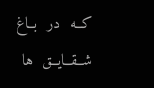کــه  در  بــاغ  شــقــایــق  ها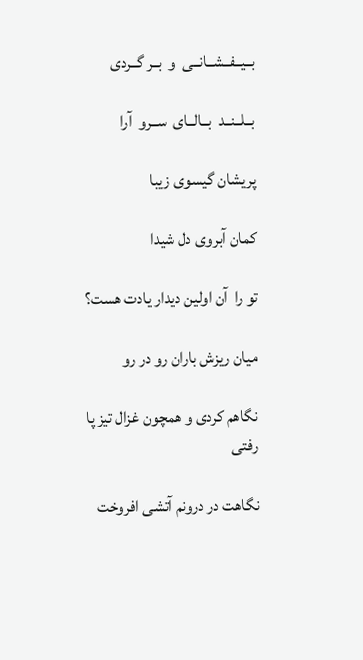بــیــفــشــانــی  و  بــر گــردی

بــلــنــد  بــالــای  ســرو  آرا

پریشان گیسوی زیبا

کمان آبروی دل شیدا

تو را  آن اولین دیدار یادت هست؟

میان ریزش باران رو در رو

نگاهم کردی و همچون غزال تیز پا رفتی

نگاهت در درونم آتشی افروخت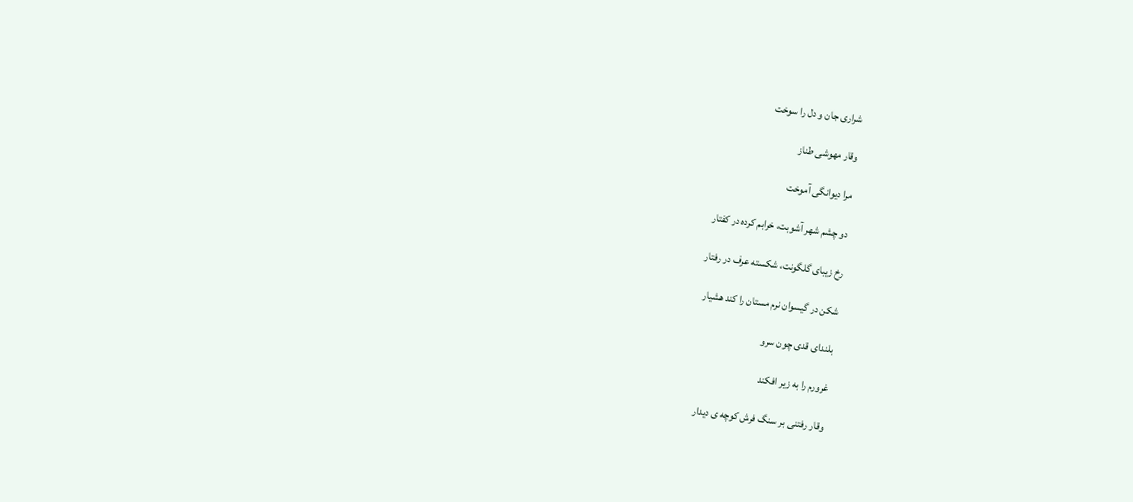شراری جان و دل را سوخت

وقار مهوشی طناز

مرا دیوانگی آموخت

دو چشم شهر آشوبت، خرابم کرده در کفتار

رخ زیبای گلگونت، شکسته عرف در رفتار

شکن در گیسوان نرم مستان را کند هشیار

بلندای قدی چون سرو

غرورم را به زیر افکند

وقار رفتنی بر سنگ فرش کوچه ی دیدار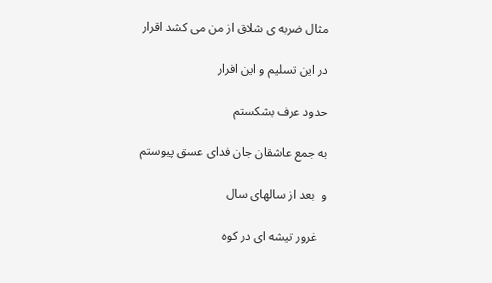مثال ضربه ی شلاق از من می کشد اقرار

در این تسلیم و این افرار

حدود عرف بشکستم

به جمع عاشقان جان فدای عسق پیوستم

و  بعد از سالهای سال

   غرور تیشه ای در کوه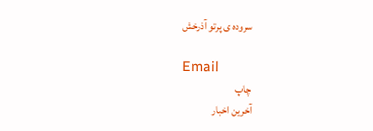سروده ی پرتو آذرخش

Email
چاپ
آخرین اخبار